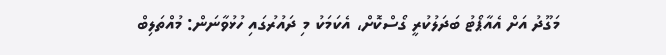މަގޫދު އަށް އެއާޕޯޓު ބަދަލުކުރީ ގޯސްކޮށް، އެކަމަކު މި ދައުރުގައި ހުޅުވާނަން: މުއްތަލިބް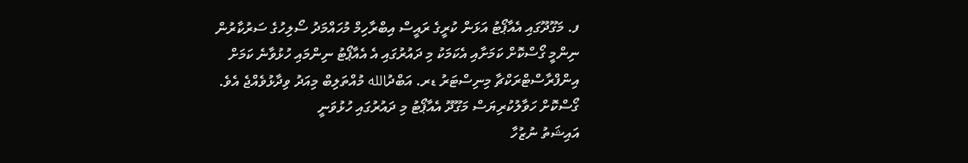ފ. މަގޫދޫގައި އެއާޕޯޓު އަޅަން ކުރީގެ ރައީސް އިބްރާހިމް މުހައްމަދު ސޯލިހުގެ ސަރުކާރުން ނިންމީ ގޯސްކޮށް ކަމަށާއި އެކަމަކު މި ދައުރުގައި އެ އެއާޕޯޓު ނިންމައި ހުޅުވާނެ ކަމަށް އިންފްރާސްޓްރަކްޗާ މިނިސްޓަރު ޑރ. އަބްދުالله މުއްތަލިބް މިއަދު ވިދާޅުވެއްޖެ އެވެ.
ގޯސްކޮށް ހަވާލުކުރިޔަސް މަގޫދޫ އެއާޕޯޓު މި ދައުރުގައި ހުޅުވަނީ
އައިޝަތު ނުޒުހާ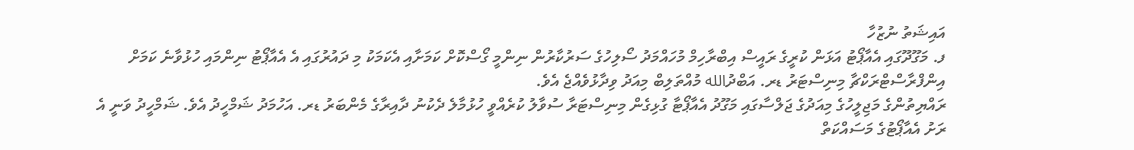އައިޝަތު ނުޒުހާ
ފ. މަގޫދޫގައި އެއާޕޯޓު އަޅަން ކުރީގެ ރައީސް އިބްރާހިމް މުހައްމަދު ސޯލިހުގެ ސަރުކާރުން ނިންމީ ގޯސްކޮށް ކަމަށާއި އެކަމަކު މި ދައުރުގައި އެ އެއާޕޯޓު ނިންމައި ހުޅުވާނެ ކަމަށް އިންފްރާސްޓްރަކްޗާ މިނިސްޓަރު ޑރ. އަބްދުالله މުއްތަލިބް މިއަދު ވިދާޅުވެއްޖެ އެވެ.
ރައްޔިތުންގެ މަޖިލީހުގެ މިއަދުގެ ޖަލްސާގައި މަގޫދު އެއާޕޯޓާ ގުޅިގެން މިނިސްޓަރާ ސުވާލު ކުރެއްވީ ހުޅުމާލެ ދެކުނު ދާއިރާގެ މެންބަރު ޑރ. އަހުމަދު ޝަމްހީދު އެވެ. ޝަމްހީދު ވަނީ އެ ރަށު އެއާޕޯޓުގެ މަސައްކަތް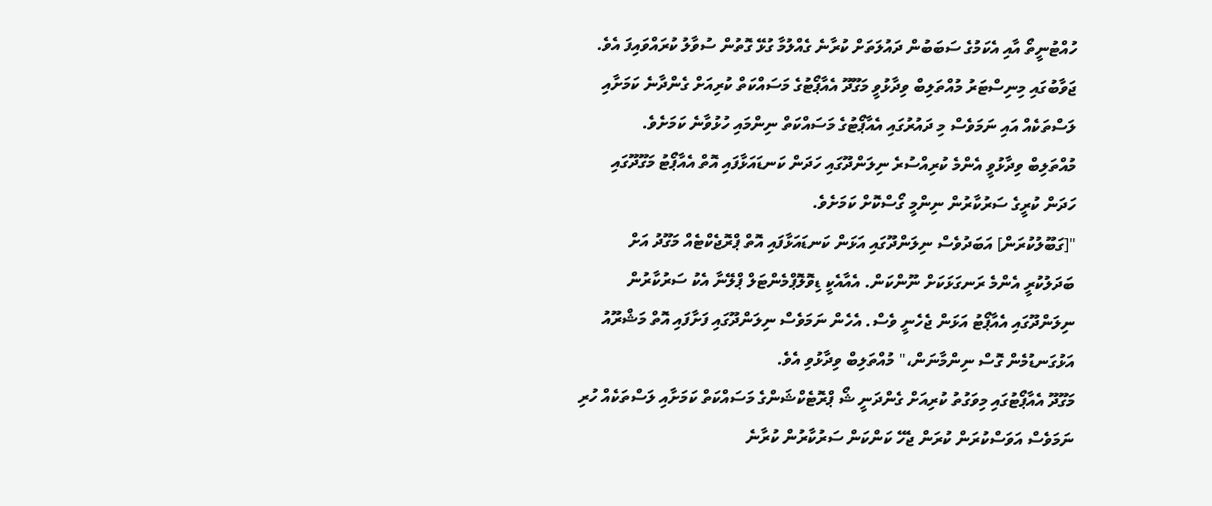ހުއްޓުނީތޯ އާއި އެކަމުގެ ސަބަބުން ދައުލަތަށް ކުރާނެ ގެއްލުމާ ގުޅޭ ގޮތުން ސުވާލު ކުރައްވައިފަ އެވެ.
ޖަވާބުގައި މިނިސްޓަރު މުއްތަލިބް ވިދާޅުވީ މަގޫދޫ އެއާޕޯޓުގެ މަސައްކަތް ކުރިއަށް ގެންދާނެ ކަމަށާއި ލަސްތަކެއް އައި ނަމަވެސް މި ދައުރުގައި އެއާޕޯޓުގެ މަސައްކަތް ނިންމައި ހުޅުވާނެ ކަމަށެވެ.
މުއްތަލިބް ވިދާޅުވީ އެންމެ ކުރިއްސުރެ ނިލަންދޫގައި ހަދަން ކަނޑައަޅާފައި އޮތް އެއާޕޯޓު މަގޫދޫގައި ހަދަން ކުރީގެ ސަރުކާރުން ނިންމީ ގޯސްކޮށް ކަމަށެވެ.
"[ގަބޫލުކުރަން] އަބަދުވެސް ނިލަންދޫގައި އަޅަން ކަނޑައަޅާފައި އޮތް ޕްރޮޖެކްޓެއް މަގޫދު އަށް ބަދަލުކުރީ އެންމެ ރަނގަޅަކަށް ނޫންކަން. އެއާއެކީ ޑިވޮލޮޕްމެންޓަލް ޕްލޭނާ އެކު ސަރުކާރުން ނިލަންދޫގައި އެއާޕޯޓު އަޅަން ޖެހެނީ ވެސް. އެހެން ނަމަވެސް ނިލަންދޫގައި ފަށާފައި އޮތް މަޝްރޫއު އަޅުގަނޑުމެން ގޮސް ނިންމާނަން،" މުއްތަލިބް ވިދާޅުވި އެވެ.
މަގޫދޫ އެއާޕޯޓުގައި މިވަގުތު ކުރިއަށް ގެންދަނީ ޝޯ ޕްރޮޓެކްޝަންގެ މަސައްކަތް ކަމަށާއި ލަސްތަކެއް ހުރި ނަމަވެސް އަވަސްކުރަން ކުރަން ޖެހޭ ކަންކަން ސަރުކާރުން ކުރާނެ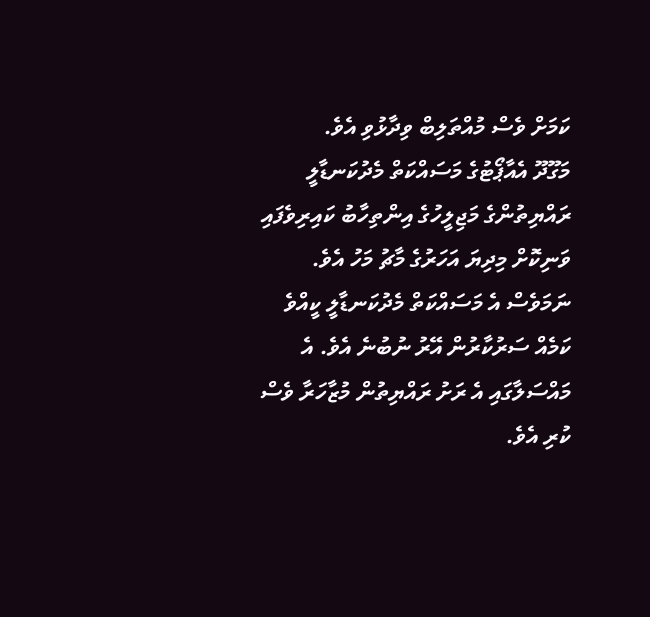ކަމަށް ވެސް މުއްތަލިބް ވިދާޅުވި އެވެ.
މަގޫދޫ އެއާޕޯޓުގެ މަސައްކަތް މެދުކަނޑާލީ ރައްޔިތުންގެ މަޖިލީހުގެ އިންތިހާބު ކައިރިވެފައި ވަނިކޮށް މިދިޔަ އަހަރުގެ މާޗު މަހު އެވެ. ނަމަވެސް އެ މަސައްކަތް މެދުކަނޑާލީ ކީއްވެ ކަމެއް ސަރުކާރުން އޭރު ނުބުނެ އެވެ. އެ މައްސަލާގައި އެ ރަށު ރައްޔިތުން މުޒާހަރާ ވެސް ކުރި އެވެ.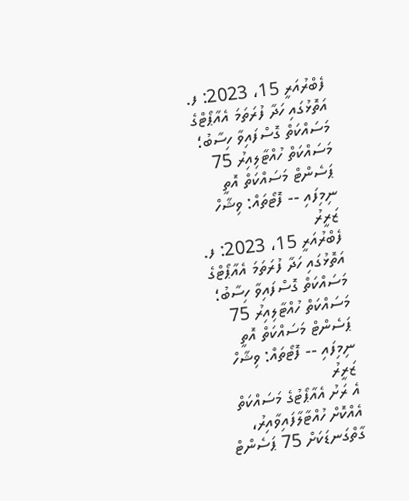ފެބްރުއަރީ 15، 2023: ފ. އަތޮޅުގައި ހަދާ ފުރަތަމަ އެއާޕޯޓްގެ މަސައްކަތް ގޮސްފައިވާ ހިސާބު؛ މަސައްކަތް ހުއްޓާލިއިރު 75 ޕަސެންޓް މަސައްކަތް އޮތީ ނިމިފައި -- ފޮޓޯތައް: ވިޝާހް ޒަރީރު
ފެބްރުއަރީ 15، 2023: ފ. އަތޮޅުގައި ހަދާ ފުރަތަމަ އެއާޕޯޓްގެ މަސައްކަތް ގޮސްފައިވާ ހިސާބު؛ މަސައްކަތް ހުއްޓާލިއިރު 75 ޕަސެންޓް މަސައްކަތް އޮތީ ނިމިފައި -- ފޮޓޯތައް: ވިޝާހް ޒަރީރު
އެ ރަށު އެއާޕޯޓުގެ މަސައްކަތް އެއްކޮށް ހުއްޓާލާފައިވާއިރު، ގާތްގަނޑަކަށް 75 ޕަސެންޓް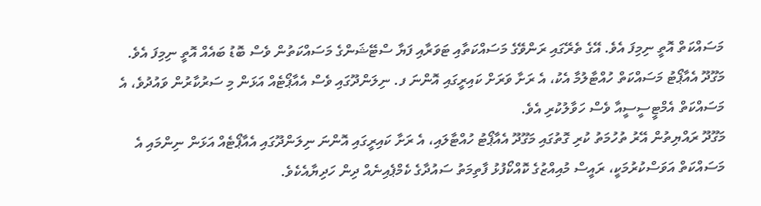މަސައްކަތް އޮތީ ނިމިފަ އެވެ. އޭގެ ތެރޭގައި ރަންވޭގެ މަސައްކަތާއި ޓަވަރާއި ފަޔާ ސްޓޭޝަންގެ މަސައްކަތުން ވެސް ބޮޑު ބައެއް އޮތީ ނިމިފަ އެވެ.
މަގޫދޫ އެއާޕޯޓު މަސައްކަތް ހުއްޓާލުމާ އެކު، އެ ރަށާ ވަރަށް ކައިރީގައި އޮންނަ ފ. ނިލަންދޫގައި ވެސް އެއާޕޯޓެއް އަޅަން މި ސަރުކާރުން ވައުދުވެ، އެ މަސައްކަތް އެމްޓީސީސީއާ ވެސް ހަވާލުކުރި އެވެ.
މަގޫދޫ ރައްޔިތުން އޭރު ތުހުމަތު ކުރި ގޮތުގައި މަގޫދޫ އެއާޕޯޓު ހުއްޓާލައި، އެ ރަށާ ކައިރީގައި އޮންނަ ނިލަންދޫގައި އެއާޕޯޓެއް އަޅަން ނިންމައި އެ މަސައްކަތް އަވަސްކުރުމަކީ، ރައީސް މުއިއްޒުގެ ކޮއްކޯފުޅު ފާތިމަތު ސައުދާގެ ކެމްޕެއިނެއް ދިން ހަދިޔާއެކެވެ.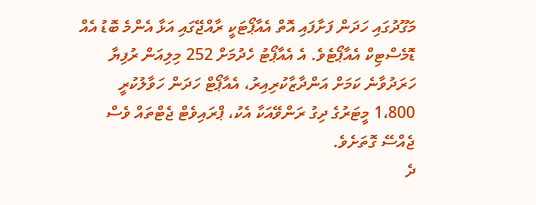މަގޫދުގައި ހަދަން ފަށާފައި އޮތް އެއާޕޯޓަކީ ރާއްޖޭގައި އަޅާ އެންމެ ބޮޑު އެއް ޑޮމެސްޓިކް އެއާޕޯޓެވެ. އެ އެއާޕޯޓު ހެދުމަށް 252 މިލިއަން ރުފިޔާ ހަރަދުވާނެ ކަމަށް އަންދާޒާކުރިއިރު، އެއާޕޯޓް ހަދަން ހަވާލުކުރީ 1،800 މީޓަރުގެ ދިގު ރަންވޭއަކާ އެކު، ޕްރައިވެޓް ޖެޓްތައް ވެސް ޖެއްސޭ ގޮތަށެވެ.
ދެ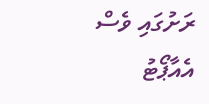ރަށުގައި ވެސް އެއާޕޯޓު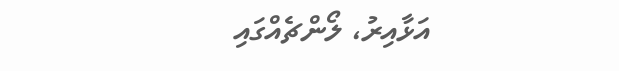އަޅާއިރު، ލޯންޗެއްގައި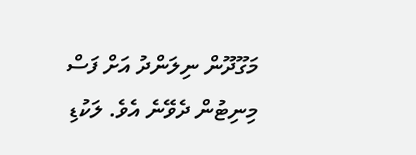މަގޫދޫން ނިލަންދު އަށް ފަސް މިނިޓުން ދެވޭނެ އެވެ. ލަކުޑި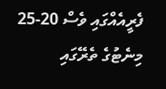ފެރީއެއްގައި ވެސް 20-25 މިނެޓުގެ ތެރޭގައި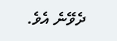ދެވޭނެ އެވެ.